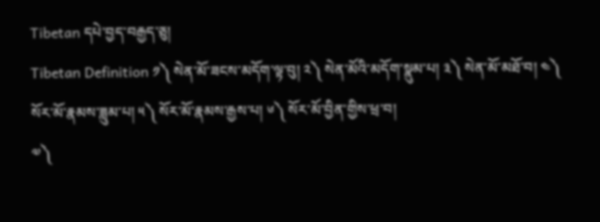Tibetan དཔེ་བྱད་བརྒྱད་ཅུ།
Tibetan Definition ༡༽ སེན་མོ་ཟངས་མདོག་ལྟ་བུ། ༢༽ སེན་མོའི་མདོག་སྣུམ་པ། ༣༽ སེན་མོ་མཐོ་བ། ༤༽ སོར་མོ་རྣམས་ཟླུམ་པ། ༥༽ སོར་མོ་རྣམས་རྒྱས་པ། ༦༽ སོར་མོ་བྱིན་གྱིས་ཕྲ་བ།
༧༽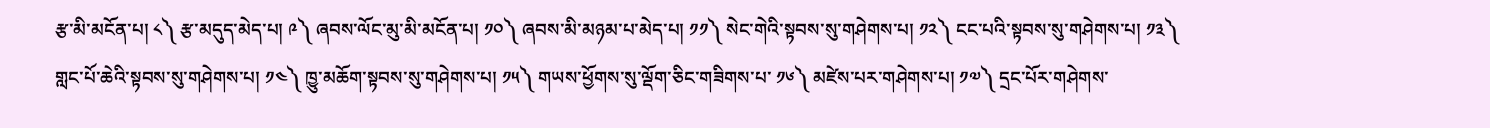རྩ་མི་མངོན་པ། ༨༽ རྩ་མདུད་མེད་པ། ༩༽ ཞབས་ལོང་མུ་མི་མངོན་པ། ༡༠༽ ཞབས་མི་མཉམ་པ་མེད་པ། ༡༡༽ སེང་གེའི་སྟབས་སུ་གཤེགས་པ། ༡༢༽ ངང་པའི་སྟབས་སུ་གཤེགས་པ། ༡༣༽ གླང་པོ་ཆེའི་སྟབས་སུ་གཤེགས་པ། ༡༤༽ ཁྱུ་མཆོག་སྟབས་སུ་གཤེགས་པ། ༡༥༽ གཡས་ཕྱོགས་སུ་ལྡོག་ཅིང་གཟིགས་པ་ ༡༦༽ མཛེས་པར་གཤེགས་པ། ༡༧༽ དྲང་པོར་གཤེགས་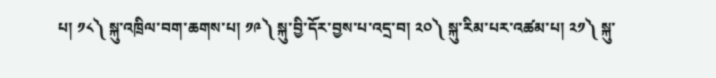པ། ༡༨༽ སྐུ་འཁྲིལ་བག་ཆགས་པ། ༡༩༽ སྐུ་བྱི་དོར་བྱས་པ་འདྲ་བ། ༢༠༽ སྐུ་རིམ་པར་འཚམ་པ། ༢༡༽ སྐུ་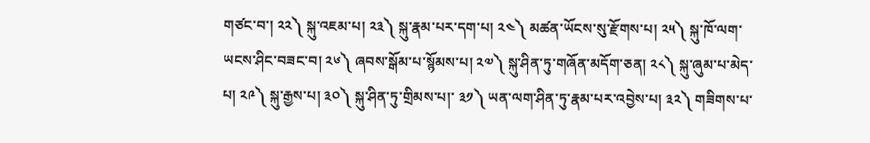གཙང་བ་། ༢༢༽ སྐུ་འཇམ་པ། ༢༣༽ སྐུ་རྣམ་པར་དག་པ། ༢༤༽ མཚན་ཡོངས་སུ་རྫོགས་པ། ༢༥༽ སྐུ་ཁོ་ལག་ཡངས་ཤིང་བཟང་བ། ༢༦༽ ཞབས་སྒོམ་པ་སྙོམས་པ། ༢༧༽ སྐུ་ཤིན་ཏུ་གཞོན་མདོག་ཅན། ༢༨༽ སྐུ་ཞུམ་པ་མེད་པ། ༢༩༽ སྐུ་རྒྱས་པ། ༣༠༽ སྐུ་ཤིན་ཏུ་གྲིམས་པ།་ ༣༡༽ ཡན་ལག་ཤིན་ཏུ་རྣམ་པར་འབྱེས་པ། ༣༢༽ གཟིགས་པ་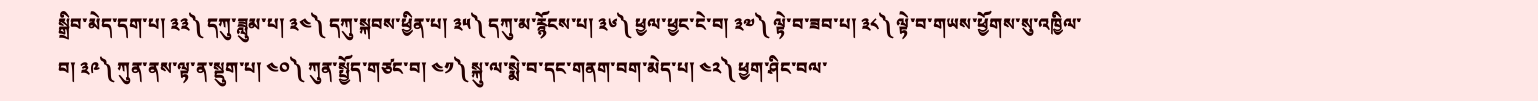སྒྲིབ་མེད་དག་པ། ༣༣༽ དཀུ་ཟླུམ་པ། ༣༤༽ དཀུ་སྐབས་ཕྱིན་པ། ༣༥༽ དཀུ་མ་རྙོངས་པ། ༣༦༽ ཕྱལ་ཕྱང་ངེ་བ། ༣༧༽ ལྟེ་བ་ཟབ་པ། ༣༨༽ ལྟེ་བ་གཡས་ཕྱོགས་སུ་འཁྱིལ་བ། ༣༩༽ ཀུན་ནས་ལྟ་ན་སྡུག་པ། ༤༠༽ ཀུན་སྤྱོད་གཙང་བ། ༤༡༽ སྐུ་ལ་སྨེ་བ་དང་གནག་བག་མེད་པ། ༤༢༽ ཕྱག་ཤིང་བལ་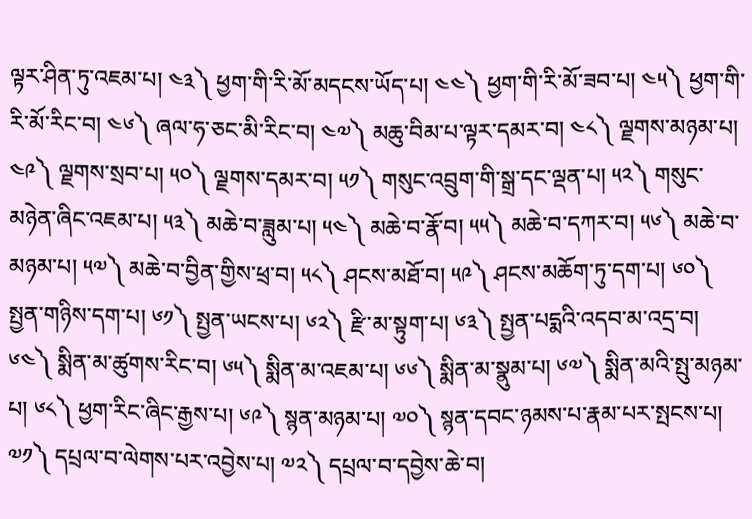ལྟར་ཤིན་ཏུ་འཇམ་པ། ༤༣༽ ཕྱག་གི་རི་མོ་མདངས་ཡོད་པ། ༤༤༽ ཕྱག་གི་རི་མོ་ཟབ་པ། ༤༥༽ ཕྱག་གི་རི་མོ་རིང་བ། ༤༦༽ ཞལ་ཧ་ཅང་མི་རིང་བ། ༤༧༽ མཆུ་བིམ་པ་ལྟར་དམར་བ། ༤༨༽ ལྗགས་མཉམ་པ། ༤༩༽ ལྗགས་སྲབ་པ། ༥༠༽ ལྗགས་དམར་བ། ༥༡༽ གསུང་འབྲུག་གི་སྒྲ་དང་ལྡན་པ། ༥༢༽ གསུང་མཉེན་ཞིང་འཇམ་པ། ༥༣༽ མཆེ་བ་ཟླུམ་པ། ༥༤༽ མཆེ་བ་རྣོ་བ། ༥༥༽ མཆེ་བ་དཀར་བ། ༥༦༽ མཆེ་བ་མཉམ་པ། ༥༧༽ མཆེ་བ་བྱིན་གྱིས་ཕྲ་བ། ༥༨༽ ཤངས་མཐོ་བ། ༥༩༽ ཤངས་མཆོག་ཏུ་དག་པ། ༦༠༽ སྤྱན་གཉིས་དག་པ། ༦༡༽ སྤྱན་ཡངས་པ། ༦༢༽ རྫི་མ་སྟུག་པ། ༦༣༽ སྤྱན་པདྨའི་འདབ་མ་འདྲ་བ། ༦༤༽ སྨིན་མ་ཚུགས་རིང་བ། ༦༥༽ སྨིན་མ་འཇམ་པ། ༦༦༽ སྨིན་མ་སྣུམ་པ། ༦༧༽ སྨིན་མའི་སྤུ་མཉམ་པ། ༦༨༽ ཕྱག་རིང་ཞིང་རྒྱས་པ། ༦༩༽ སྙན་མཉམ་པ། ༧༠༽ སྙན་དབང་ཉམས་པ་རྣམ་པར་སྤངས་པ། ༧༡༽ དཔྲལ་བ་ལེགས་པར་འབྱེས་པ། ༧༢༽ དཔྲལ་བ་དབྱེས་ཆེ་བ།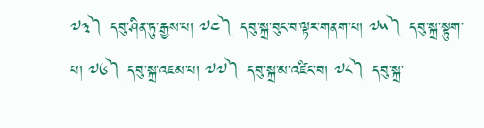༧༣༽ དབུ་ཤིན་ཏུ་རྒྱས་པ། ༧༤༽ དབུ་སྐྲ་བུང་བ་ལྟར་གནག་པ། ༧༥༽ དབུ་སྐྲ་སྟུག་པ། ༧༦༽ དབུ་སྐྲ་འཇམ་པ། ༧༧༽ དབུ་སྐྲ་མ་འཛིང་བ། ༧༨༽ དབུ་སྐྲ་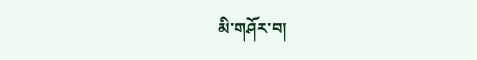མི་གཤོར་བ།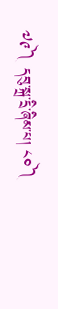༧༩༽ དབུ་སྐྲ་དྲི་ཞིམ་པ། ༨༠༽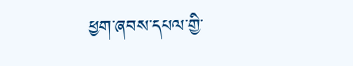ཕྱག་ཞབས་དཔལ་གྱི་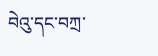བེའུ་དང་བཀྲ་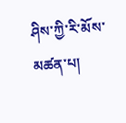ཤིས་ཀྱི་རི་མོས་མཚན་པ།